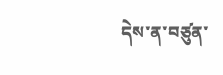དེས་ན་བཙུན་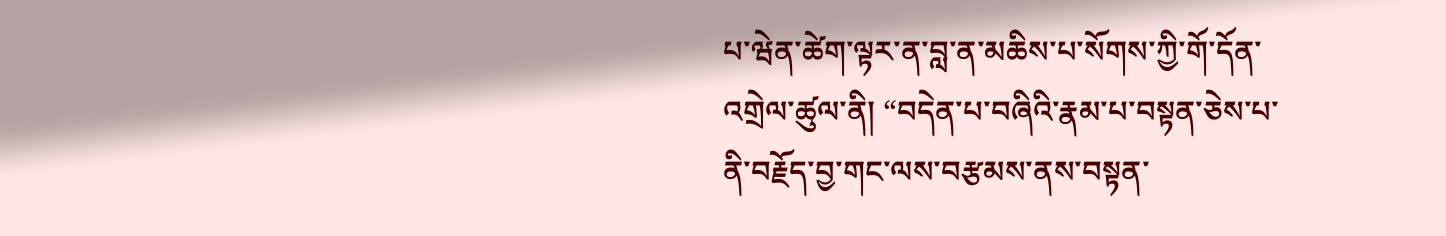པ་ཝེན་ཚེག་ལྟར་ན་བླ་ན་མཆིས་པ་སོགས་ཀྱི་གོ་དོན་འགྲེལ་ཚུལ་ནི། “བདེན་པ་བཞིའི་རྣམ་པ་བསྟན་ཅེས་པ་ནི་བརྗོད་བྱ་གང་ལས་བརྩམས་ནས་བསྟན་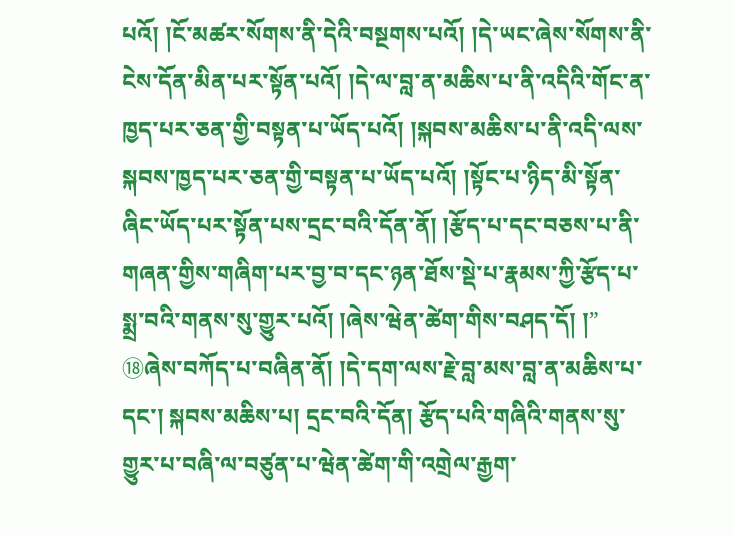པའོ། །ངོ་མཚར་སོགས་ནི་དེའི་བསྔགས་པའོ། །དེ་ཡང་ཞེས་སོགས་ནི་ངེས་དོན་མིན་པར་སྟོན་པའོ། །དེ་ལ་བླ་ན་མཆིས་པ་ནི་འདིའི་གོང་ན་ཁྱད་པར་ཅན་གྱི་བསྟན་པ་ཡོད་པའོ། །སྐབས་མཆིས་པ་ནི་འདི་ལས་སྐབས་ཁྱད་པར་ཅན་གྱི་བསྟན་པ་ཡོད་པའོ། །སྟོང་པ་ཉིད་མི་སྟོན་ཞིང་ཡོད་པར་སྟོན་པས་དྲང་བའི་དོན་ནོ། །རྩོད་པ་དང་བཅས་པ་ནི་གཞན་གྱིས་གཞིག་པར་བྱ་བ་དང་ཉན་ཐོས་སྡེ་པ་རྣམས་ཀྱི་རྩོད་པ་སྨྲ་བའི་གནས་སུ་གྱུར་པའོ། །ཞེས་ཝེན་ཚེག་གིས་བཤད་དོ། །” ⑱ཞེས་བཀོད་པ་བཞིན་ནོ། །དེ་དག་ལས་རྗེ་བླ་མས་བླ་ན་མཆིས་པ་དང་། སྐབས་མཆིས་པ། དྲང་བའི་དོན། རྩོད་པའི་གཞིའི་གནས་སུ་གྱུར་པ་བཞི་ལ་བཙུན་པ་ཝེན་ཚེག་གི་འགྲེལ་རྒྱག་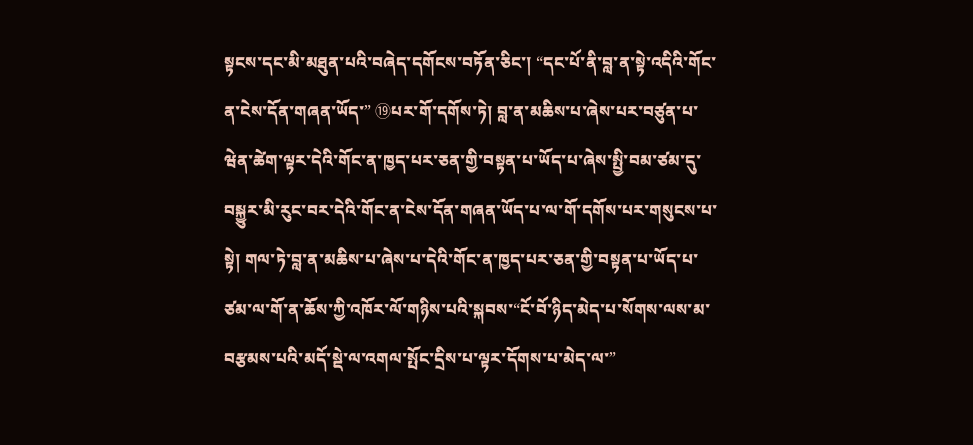སྟངས་དང་མི་མཐུན་པའི་བཞེད་དགོངས་བཏོན་ཅིང་། “དང་པོ་ནི་བླ་ན་སྟེ་འདིའི་གོང་ན་ངེས་དོན་གཞན་ཡོད་” ⑲པར་གོ་དགོས་ཏེ། བླ་ན་མཆིས་པ་ཞེས་པར་བཙུན་པ་ཝེན་ཚེག་ལྟར་དེའི་གོང་ན་ཁྱད་པར་ཅན་གྱི་བསྟན་པ་ཡོད་པ་ཞེས་སྤྱི་བམ་ཙམ་དུ་བསྐྱུར་མི་རུང་བར་དེའི་གོང་ན་ངེས་དོན་གཞན་ཡོད་པ་ལ་གོ་དགོས་པར་གསུངས་པ་སྟེ། གལ་ཏེ་བླ་ན་མཆིས་པ་ཞེས་པ་དེའི་གོང་ན་ཁྱད་པར་ཅན་གྱི་བསྟན་པ་ཡོད་པ་ཙམ་ལ་གོ་ན་ཆོས་ཀྱི་འཁོར་ལོ་གཉིས་པའི་སྐབས་“ངོ་བོ་ཉིད་མེད་པ་སོགས་ལས་མ་བརྩམས་པའི་མདོ་སྡེ་ལ་འགལ་སྤོང་དྲིས་པ་ལྟར་དོགས་པ་མེད་ལ་”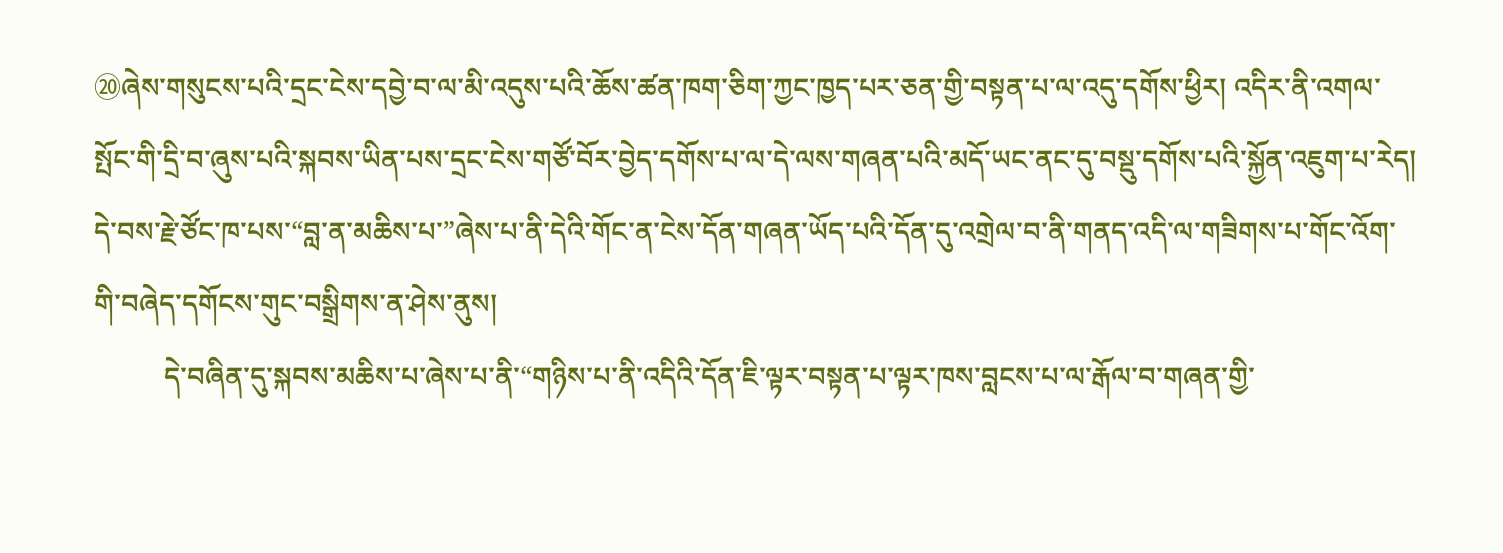⑳ཞེས་གསུངས་པའི་དྲང་ངེས་དབྱེ་བ་ལ་མི་འདུས་པའི་ཆོས་ཚན་ཁག་ཅིག་ཀྱང་ཁྱད་པར་ཅན་གྱི་བསྟན་པ་ལ་འདུ་དགོས་ཕྱིར། འདིར་ནི་འགལ་སྤོང་གི་དྲི་བ་ཞུས་པའི་སྐབས་ཡིན་པས་དྲང་ངེས་གཙོ་བོར་བྱེད་དགོས་པ་ལ་དེ་ལས་གཞན་པའི་མདོ་ཡང་ནང་དུ་བསྡུ་དགོས་པའི་སྐྱོན་འཇུག་པ་རེད། དེ་བས་རྗེ་ཙོང་ཁ་པས་“བླ་ན་མཆིས་པ་”ཞེས་པ་ནི་དེའི་གོང་ན་ངེས་དོན་གཞན་ཡོད་པའི་དོན་དུ་འགྲེལ་བ་ནི་གནད་འདི་ལ་གཟིགས་པ་གོང་འོག་གི་བཞེད་དགོངས་གུང་བསྒྲིགས་ན་ཤེས་ནུས།
          དེ་བཞིན་དུ་སྐབས་མཆིས་པ་ཞེས་པ་ནི་“གཉིས་པ་ནི་འདིའི་དོན་ཇི་ལྟར་བསྟན་པ་ལྟར་ཁས་བླངས་པ་ལ་རྒོལ་བ་གཞན་གྱི་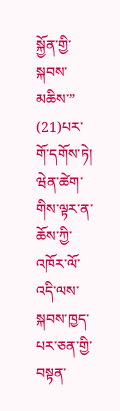སྐྱོན་གྱི་སྐབས་མཆིས་” (21)པར་གོ་དགོས་ཏེ། ཝེན་ཚེག་གིས་ལྟར་ན་ཆོས་ཀྱི་འཁོར་ལོ་འདི་ལས་སྐབས་ཁྱད་པར་ཅན་གྱི་བསྟན་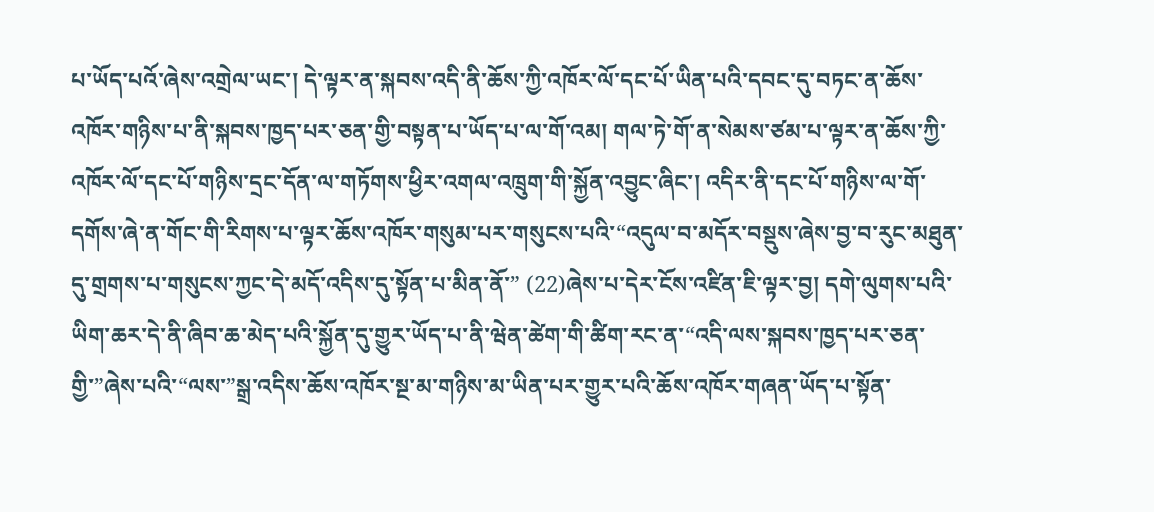པ་ཡོད་པའོ་ཞེས་འགྲེལ་ཡང་། དེ་ལྟར་ན་སྐབས་འདི་ནི་ཆོས་ཀྱི་འཁོར་ལོ་དང་པོ་ཡིན་པའི་དབང་དུ་བཏང་ན་ཆོས་འཁོར་གཉིས་པ་ནི་སྐབས་ཁྱད་པར་ཅན་གྱི་བསྟན་པ་ཡོད་པ་ལ་གོ་འམ། གལ་ཏེ་གོ་ན་སེམས་ཙམ་པ་ལྟར་ན་ཆོས་ཀྱི་འཁོར་ལོ་དང་པོ་གཉིས་དྲང་དོན་ལ་གཏོགས་ཕྱིར་འགལ་འཁྲུག་གི་སྐྱོན་འབྱུང་ཞིང་། འདིར་ནི་དང་པོ་གཉིས་ལ་གོ་དགོས་ཞེ་ན་གོང་གི་རིགས་པ་ལྟར་ཆོས་འཁོར་གསུམ་པར་གསུངས་པའི་“འདུལ་བ་མདོར་བསྡུས་ཞེས་བྱ་བ་རུང་མཐུན་དུ་གྲགས་པ་གསུངས་ཀྱང་དེ་མདོ་འདིས་དུ་སྟོན་པ་མིན་ནོ་” (22)ཞེས་པ་དེར་ངོས་འཛིན་ཇི་ལྟར་བྱ། དགེ་ལུགས་པའི་ཡིག་ཆར་དེ་ནི་ཞིབ་ཆ་མེད་པའི་སྐྱོན་དུ་གྱུར་ཡོད་པ་ནི་ཝེན་ཚེག་གི་ཚིག་རང་ན་“འདི་ལས་སྐབས་ཁྱད་པར་ཅན་གྱི་”ཞེས་པའི་“ལས་”སྒྲ་འདིས་ཆོས་འཁོར་སྔ་མ་གཉིས་མ་ཡིན་པར་གྱུར་པའི་ཆོས་འཁོར་གཞན་ཡོད་པ་སྟོན་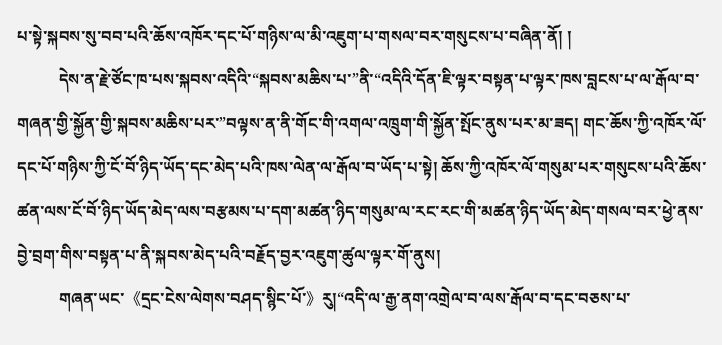པ་སྟེ་སྐབས་སུ་བབ་པའི་ཆོས་འཁོར་དང་པོ་གཉིས་ལ་མི་འཇུག་པ་གསལ་བར་གསུངས་པ་བཞིན་ནོ། །
          དེས་ན་རྗེ་ཙོང་ཁ་པས་སྐབས་འདིའི་“སྐབས་མཆིས་པ་”ནི་“འདིའི་དོན་ཇི་ལྟར་བསྟན་པ་ལྟར་ཁས་བླངས་པ་ལ་རྒོལ་བ་གཞན་གྱི་སྐྱོན་གྱི་སྐབས་མཆིས་པར་”བལྟས་ན་ནི་གོང་གི་འགལ་འཁྲུག་གི་སྐྱོན་སྤོང་ནུས་པར་མ་ཟད། གང་ཆོས་ཀྱི་འཁོར་ལོ་དང་པོ་གཉིས་ཀྱི་ངོ་བོ་ཉིད་ཡོད་དང་མེད་པའི་ཁས་ལེན་ལ་རྒོལ་བ་ཡོད་པ་སྟེ། ཆོས་ཀྱི་འཁོར་ལོ་གསུམ་པར་གསུངས་པའི་ཆོས་ཚན་ལས་ངོ་བོ་ཉིད་ཡོད་མེད་ལས་བརྩམས་པ་དག་མཚན་ཉིད་གསུམ་ལ་རང་རང་གི་མཚན་ཉིད་ཡོད་མེད་གསལ་བར་ཕྱེ་ནས་བྱེ་བྲག་གིས་བསྟན་པ་ནི་སྐབས་མེད་པའི་བརྗོད་བྱར་འཇུག་ཚུལ་ལྟར་གོ་ནུས།
          གཞན་ཡང་《དྲང་ངེས་ལེགས་བཤད་སྙིང་པོ་》རུ།“འདི་ལ་རྒྱ་ནག་འགྲེལ་བ་ལས་རྒོལ་བ་དང་བཅས་པ་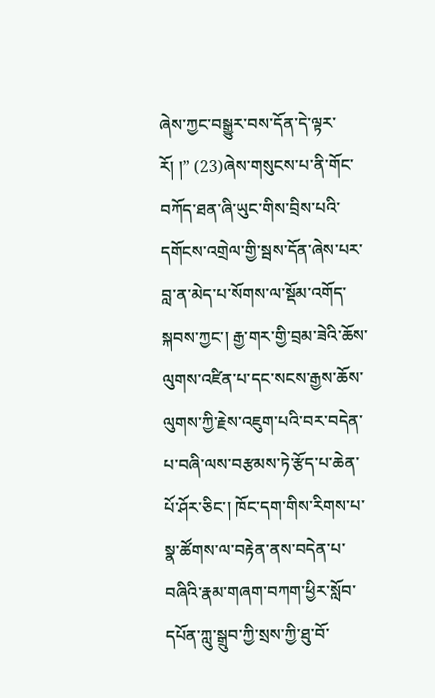ཞེས་ཀྱང་བསྒྱུར་བས་དོན་དེ་ལྟར་རོ། །” (23)ཞེས་གསུངས་པ་ནི་གོང་བཀོད་ཐན་ཞི་ཡུང་གིས་བྲིས་པའི་དགོངས་འགྲེལ་གྱི་སྦས་དོན་ཞེས་པར་བླ་ན་མེད་པ་སོགས་ལ་སྡོམ་འགོད་སྐབས་ཀྱང་། རྒྱ་གར་གྱི་བྲམ་ཟེའི་ཆོས་ལུགས་འཛིན་པ་དང་སངས་རྒྱས་ཆོས་ལུགས་ཀྱི་རྗེས་འཇུག་པའི་བར་བདེན་པ་བཞི་ལས་བརྩམས་ཏེ་རྩོད་པ་ཆེན་པོ་ཤོར་ཅིང་། ཁོང་དག་གིས་རིགས་པ་སྣ་ཚོགས་ལ་བརྟེན་ནས་བདེན་པ་བཞིའི་རྣམ་གཞག་བཀག་ཕྱིར་སློབ་དཔོན་ཀླུ་སྒྲུབ་ཀྱི་སྲས་ཀྱི་ཐུ་བོ་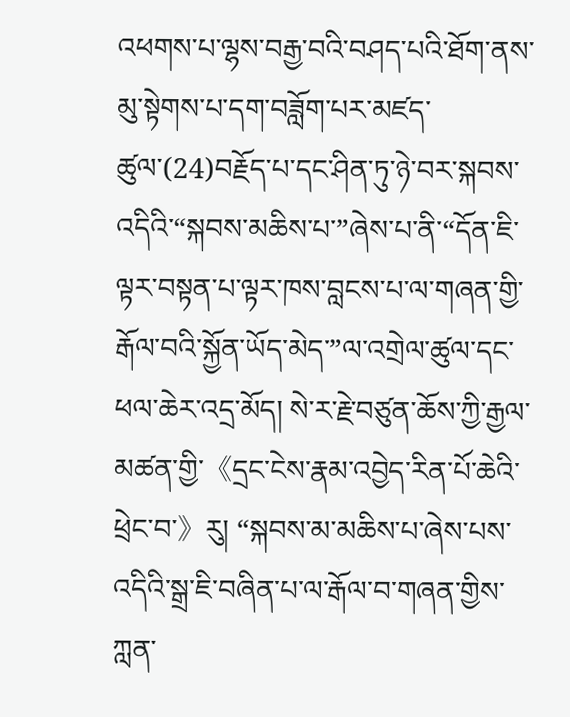འཕགས་པ་ལྷས་བརྒྱ་བའི་བཤད་པའི་ཐོག་ནས་མུ་སྟེགས་པ་དག་བཟློག་པར་མཛད་ཚུལ་(24)བརྗོད་པ་དང་ཤིན་ཏུ་ཉེ་བར་སྐབས་འདིའི་“སྐབས་མཆིས་པ་”ཞེས་པ་ནི་“དོན་ཇི་ལྟར་བསྟན་པ་ལྟར་ཁས་བླངས་པ་ལ་གཞན་གྱི་རྒོལ་བའི་སྐྱོན་ཡོད་མེད་”ལ་འགྲེལ་ཚུལ་དང་ཕལ་ཆེར་འདྲ་མོད། སེ་ར་རྗེ་བཙུན་ཆོས་ཀྱི་རྒྱལ་མཚན་གྱི་《དྲང་ངེས་རྣམ་འབྱེད་རིན་པོ་ཆེའི་ཕྲེང་བ་》རུ། “སྐབས་མ་མཆིས་པ་ཞེས་པས་འདིའི་སྒྲ་ཇི་བཞིན་པ་ལ་རྒོལ་བ་གཞན་གྱིས་ཀླན་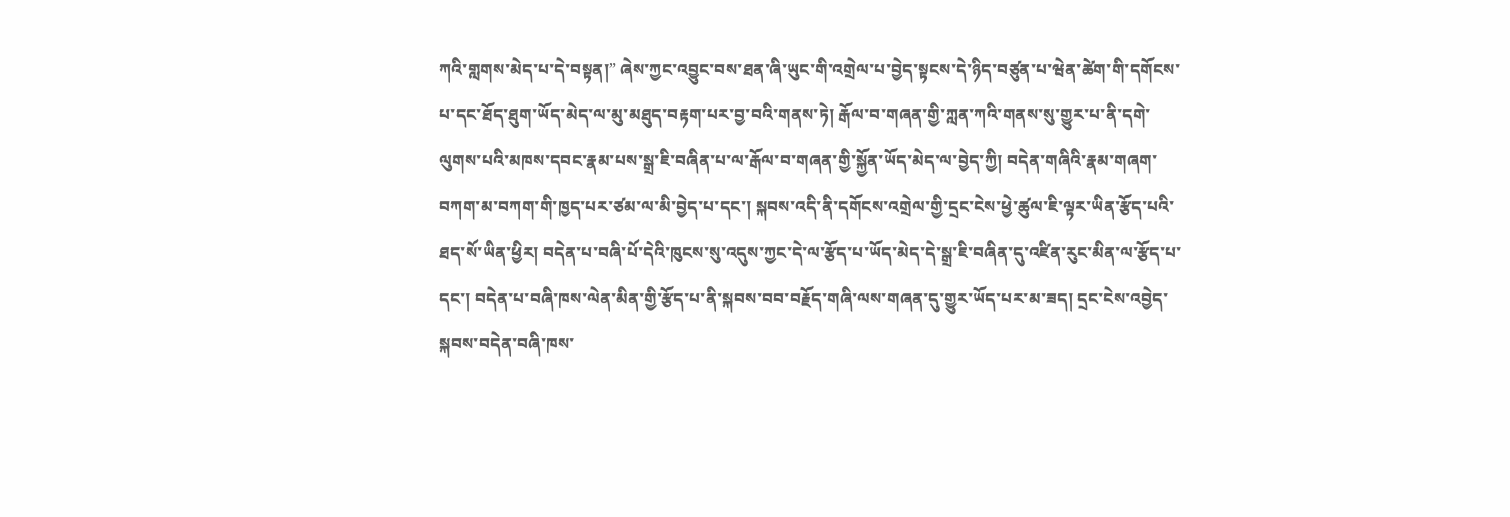ཀའི་གླགས་མེད་པ་དེ་བསྟན།” ཞེས་ཀྱང་འབྱུང་བས་ཐན་ཞི་ཡུང་གི་འགྲེལ་པ་བྱེད་སྟངས་དེ་ཉིད་བཙུན་པ་ཝེན་ཚེག་གི་དགོངས་པ་དང་ཐོད་ཐུག་ཡོད་མེད་ལ་མུ་མཐུད་བརྟག་པར་བྱ་བའི་གནས་ཏེ། རྒོལ་བ་གཞན་གྱི་ཀླན་ཀའི་གནས་སུ་གྱུར་པ་ནི་དགེ་ལུགས་པའི་མཁས་དབང་རྣམ་པས་སྒྲ་ཇི་བཞིན་པ་ལ་རྒོལ་བ་གཞན་གྱི་སྐྱོན་ཡོད་མེད་ལ་བྱེད་ཀྱི། བདེན་གཞིའི་རྣམ་གཞག་བཀག་མ་བཀག་གི་ཁྱད་པར་ཙམ་ལ་མི་བྱེད་པ་དང་། སྐབས་འདི་ནི་དགོངས་འགྲེལ་གྱི་དྲང་ངེས་ཕྱེ་ཚུལ་ཇི་ལྟར་ཡིན་རྩོད་པའི་ཐད་སོ་ཡིན་ཕྱིར། བདེན་པ་བཞི་པོ་དེའི་ཁུངས་སུ་འདུས་ཀྱང་དེ་ལ་རྩོད་པ་ཡོད་མེད་དེ་སྒྲ་ཇི་བཞིན་དུ་འཛིན་རུང་མིན་ལ་རྩོད་པ་དང་། བདེན་པ་བཞི་ཁས་ལེན་མིན་གྱི་རྩོད་པ་ནི་སྐབས་བབ་བརྗོད་གཞི་ལས་གཞན་དུ་གྱུར་ཡོད་པར་མ་ཟད། དྲང་ངེས་འབྱེད་སྐབས་བདེན་བཞི་ཁས་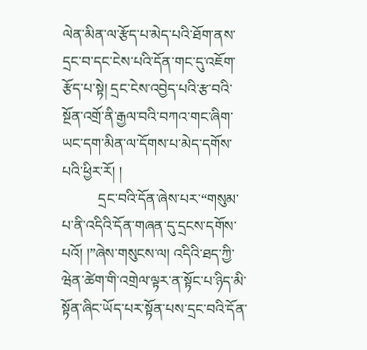ལེན་མིན་ལ་རྩོད་པ་མེད་པའི་ཐོག་ནས་དྲང་བ་དང་ངེས་པའི་དོན་གང་དུ་འཇོག་རྩོད་པ་སྟེ། དྲང་ངེས་འབྱེད་པའི་རྩ་བའི་སྔོན་འགྲོ་ནི་རྒྱལ་བའི་བཀའ་གང་ཞིག་ཡང་དག་མིན་ལ་དོགས་པ་མེད་དགོས་པའི་ཕྱིར་རོ། །
          དྲང་བའི་དོན་ཞེས་པར་“གསུམ་པ་ནི་འདིའི་དོན་གཞན་དུ་དྲངས་དགོས་པའོ། །”ཞེས་གསུངས་ལ། འདིའི་ཐད་ཀྱི་ཝེན་ཚེག་གི་འགྲེལ་ལྟར་ན་སྟོང་པ་ཉིད་མི་སྟོན་ཞིང་ཡོད་པར་སྟོན་པས་དྲང་བའི་དོན་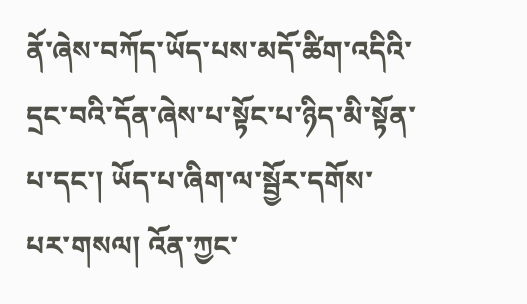ནོ་ཞེས་བཀོད་ཡོད་པས་མདོ་ཚིག་འདིའི་དྲང་བའི་དོན་ཞེས་པ་སྟོང་པ་ཉིད་མི་སྟོན་པ་དང་། ཡོད་པ་ཞིག་ལ་སྦྱོར་དགོས་པར་གསལ། འོན་ཀྱང་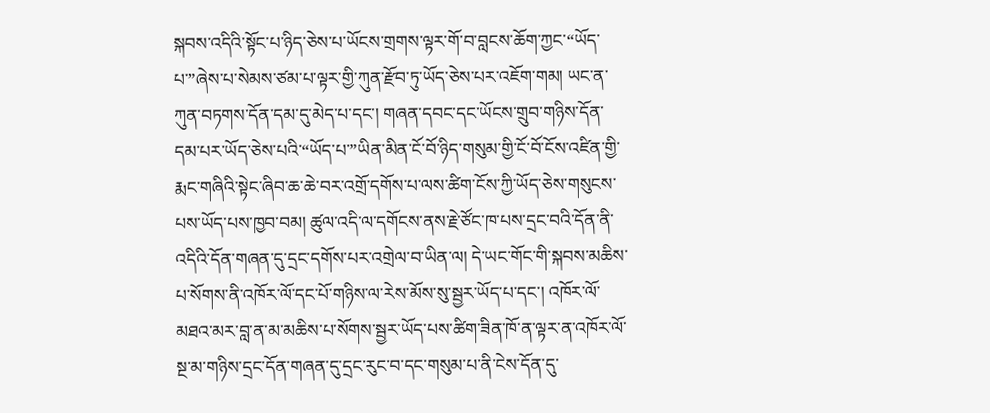སྐབས་འདིའི་སྟོང་པ་ཉིད་ཅེས་པ་ཡོངས་གྲགས་ལྟར་གོ་བ་བླངས་ཆོག་ཀྱང་“ཡོད་པ་”ཞེས་པ་སེམས་ཙམ་པ་ལྟར་གྱི་ཀུན་རྫོབ་ཏུ་ཡོད་ཅེས་པར་འཇོག་གམ། ཡང་ན་ཀུན་བཏགས་དོན་དམ་དུ་མེད་པ་དང་། གཞན་དབང་དང་ཡོངས་གྲུབ་གཉིས་དོན་དམ་པར་ཡོད་ཅེས་པའི་“ཡོད་པ་”ཡིན་མིན་ངོ་བོ་ཉིད་གསུམ་གྱི་ངོ་བོ་ངོས་འཛིན་གྱི་རྨང་གཞིའི་སྟེང་ཞིབ་ཆ་ཆེ་བར་འགྲོ་དགོས་པ་ལས་ཚིག་ངོས་ཀྱི་ཡོད་ཅེས་གསུངས་པས་ཡོད་པས་ཁྱབ་བམ། ཚུལ་འདི་ལ་དགོངས་ནས་རྗེ་ཙོང་ཁ་པས་དྲང་བའི་དོན་ནི་འདིའི་དོན་གཞན་དུ་དྲང་དགོས་པར་འགྲེལ་བ་ཡིན་ལ། དེ་ཡང་གོང་གི་སྐབས་མཆིས་པ་སོགས་ནི་འཁོར་ལོ་དང་པོ་གཉིས་ལ་རེས་མོས་སུ་སྦྱར་ཡོད་པ་དང་། འཁོར་ལོ་མཐའ་མར་བླ་ན་མ་མཆིས་པ་སོགས་སྦྱར་ཡོད་པས་ཚིག་ཟིན་ཁོ་ན་ལྟར་ན་འཁོར་ལོ་སྔ་མ་གཉིས་དྲང་དོན་གཞན་དུ་དྲང་རུང་བ་དང་གསུམ་པ་ནི་ངེས་དོན་དུ་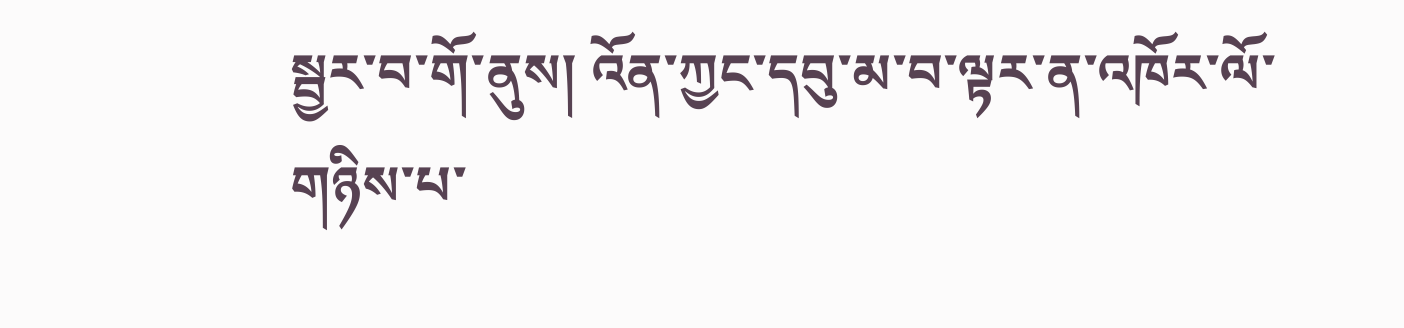སྦྱར་བ་གོ་ནུས། འོན་ཀྱང་དབུ་མ་བ་ལྟར་ན་འཁོར་ལོ་གཉིས་པ་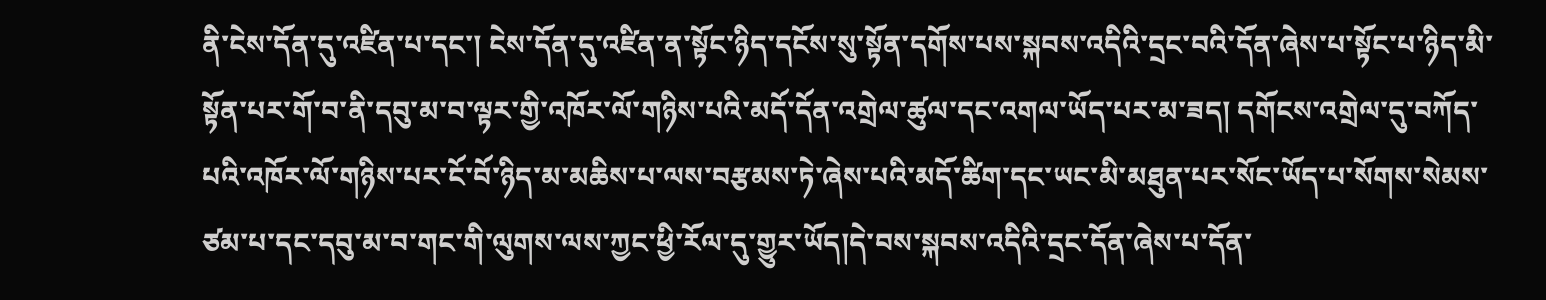ནི་ངེས་དོན་དུ་འཛིན་པ་དང་། ངེས་དོན་དུ་འཛིན་ན་སྟོང་ཉིད་དངོས་སུ་སྟོན་དགོས་པས་སྐབས་འདིའི་དྲང་བའི་དོན་ཞེས་པ་སྟོང་པ་ཉིད་མི་སྟོན་པར་གོ་བ་ནི་དབུ་མ་བ་ལྟར་གྱི་འཁོར་ལོ་གཉིས་པའི་མདོ་དོན་འགྲེལ་ཚུལ་དང་འགལ་ཡོད་པར་མ་ཟད། དགོངས་འགྲེལ་དུ་བཀོད་པའི་འཁོར་ལོ་གཉིས་པར་ངོ་བོ་ཉིད་མ་མཆིས་པ་ལས་བརྩམས་ཏེ་ཞེས་པའི་མདོ་ཚིག་དང་ཡང་མི་མཐུན་པར་སོང་ཡོད་པ་སོགས་སེམས་ཙམ་པ་དང་དབུ་མ་བ་གང་གི་ལུགས་ལས་ཀྱང་ཕྱི་རོལ་དུ་གྱུར་ཡོད།དེ་བས་སྐབས་འདིའི་དྲང་དོན་ཞེས་པ་དོན་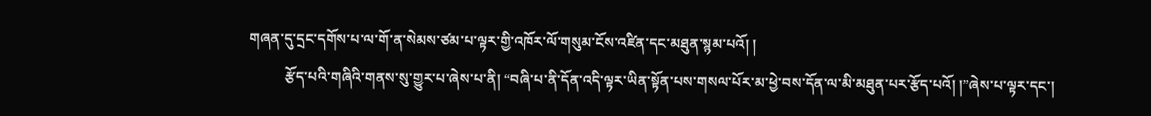གཞན་དུ་དྲང་དགོས་པ་ལ་གོ་ན་སེམས་ཙམ་པ་ལྟར་གྱི་འཁོར་ལོ་གསུམ་ངོས་འཛིན་དང་མཐུན་སྙམ་པའོ། །
          རྩོད་པའི་གཞིའི་གནས་སུ་གྱུར་པ་ཞེས་པ་ནི། “བཞི་པ་ནི་དོན་འདི་ལྟར་ཡིན་སྟོན་པས་གསལ་པོར་མ་ཕྱེ་བས་དོན་ལ་མི་མཐུན་པར་རྩོད་པའོ། །”ཞེས་པ་ལྟར་དང་།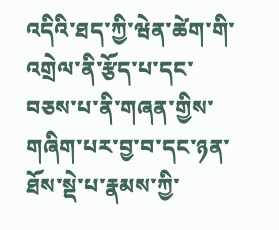འདིའི་ཐད་ཀྱི་ཝེན་ཚེག་གི་འགྲེལ་ནི་རྩོད་པ་དང་བཅས་པ་ནི་གཞན་གྱིས་གཞིག་པར་བྱ་བ་དང་ཉན་ཐོས་སྡེ་པ་རྣམས་ཀྱི་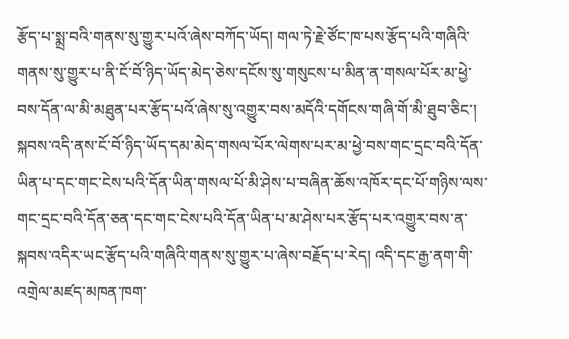རྩོད་པ་སྨྲ་བའི་གནས་སུ་གྱུར་པའོ་ཞེས་བཀོད་ཡོད། གལ་ཏེ་རྗེ་ཙོང་ཁ་པས་རྩོད་པའི་གཞིའི་གནས་སུ་གྱུར་པ་ནི་ངོ་བོ་ཉིད་ཡོད་མེད་ཅེས་དངོས་སུ་གསུངས་པ་མིན་ན་གསལ་པོར་མ་ཕྱེ་བས་དོན་ལ་མི་མཐུན་པར་རྩོད་པའོ་ཞེས་སུ་འགྱུར་བས་མདོའི་དགོངས་གཞི་གོ་མི་ཐུབ་ཅིང་། སྐབས་འདི་ནས་ངོ་བོ་ཉིད་ཡོད་དམ་མེད་གསལ་པོར་ལེགས་པར་མ་ཕྱེ་བས་གང་དྲང་བའི་དོན་ཡིན་པ་དང་གང་ངེས་པའི་དོན་ཡིན་གསལ་པོ་མི་ཤེས་པ་བཞིན་ཆོས་འཁོར་དང་པོ་གཉིས་ལས་གང་དྲང་བའི་དོན་ཅན་དང་གང་ངེས་པའི་དོན་ཡིན་པ་མ་ཤེས་པར་རྩོད་པར་འགྱུར་བས་ན་སྐབས་འདིར་ཡང་རྩོད་པའི་གཞིའི་གནས་སུ་གྱུར་པ་ཞེས་བརྗོད་པ་རེད། འདི་དང་རྒྱ་ནག་གི་འགྲེལ་མཛད་མཁན་ཁག་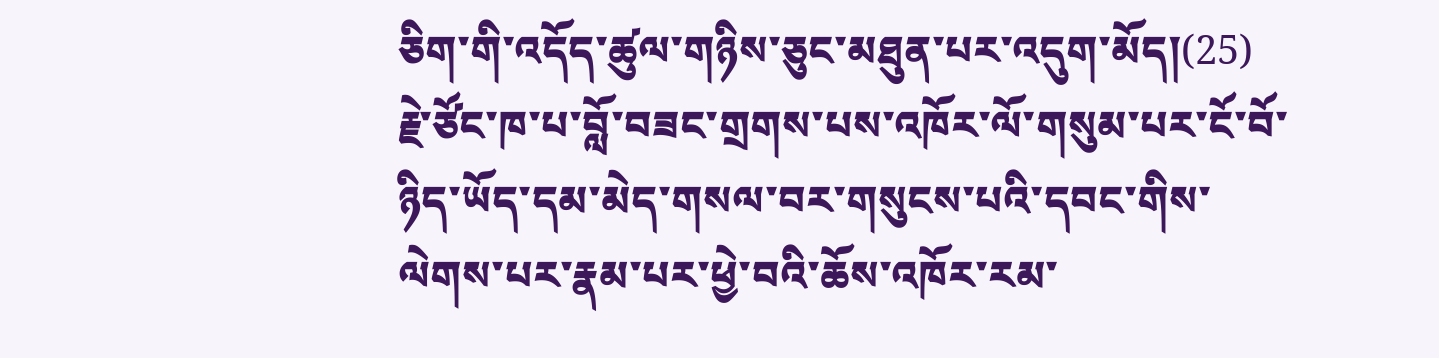ཅིག་གི་འདོད་ཚུལ་གཉིས་ཅུང་མཐུན་པར་འདུག་མོད།(25) རྗེ་ཙོང་ཁ་པ་བློ་བཟང་གྲགས་པས་འཁོར་ལོ་གསུམ་པར་ངོ་བོ་ཉིད་ཡོད་དམ་མེད་གསལ་བར་གསུངས་པའི་དབང་གིས་ལེགས་པར་རྣམ་པར་ཕྱེ་བའི་ཆོས་འཁོར་རམ་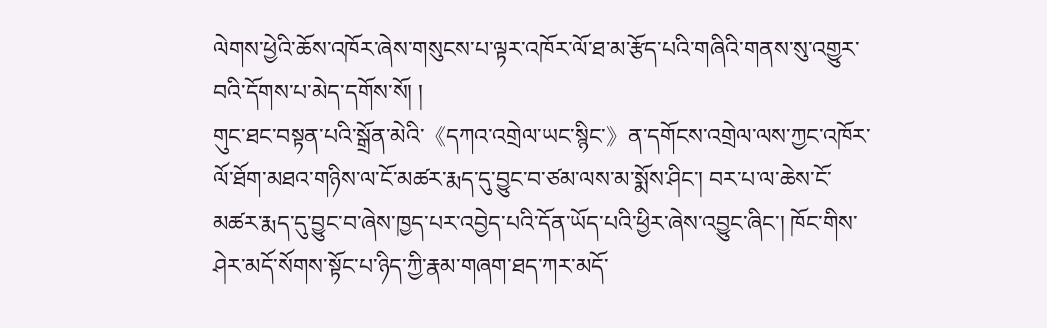ལེགས་ཕྱེའི་ཆོས་འཁོར་ཞེས་གསུངས་པ་ལྟར་འཁོར་ལོ་ཐ་མ་རྩོད་པའི་གཞིའི་གནས་སུ་འགྱུར་བའི་དོགས་པ་མེད་དགོས་སོ། །
གུང་ཐང་བསྟན་པའི་སྒྲོན་མེའི་《དཀའ་འགྲེལ་ཡང་སྙིང་》ན་དགོངས་འགྲེལ་ལས་ཀྱང་འཁོར་ལོ་ཐོག་མཐའ་གཉིས་ལ་ངོ་མཚར་རྨད་དུ་བྱུང་བ་ཙམ་ལས་མ་སྨོས་ཤིང་། བར་པ་ལ་ཆེས་ངོ་མཚར་རྨད་དུ་བྱུང་བ་ཞེས་ཁྱད་པར་འབྱེད་པའི་དོན་ཡོད་པའི་ཕྱིར་ཞེས་འབྱུང་ཞིང་། ཁོང་གིས་ཤེར་མདོ་སོགས་སྟོང་པ་ཉིད་ཀྱི་རྣམ་གཞག་ཐད་ཀར་མདོ་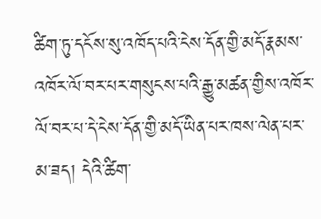ཚིག་ཏུ་དངོས་སུ་འཁོད་པའི་ངེས་དོན་གྱི་མདོ་རྣམས་འཁོར་ལོ་བར་པར་གསུངས་པའི་རྒྱུ་མཚན་གྱིས་འཁོར་ལོ་བར་པ་དེ་ངེས་དོན་གྱི་མདོ་ཡིན་པར་ཁས་ལེན་པར་མ་ཟད། དེའི་ཚིག་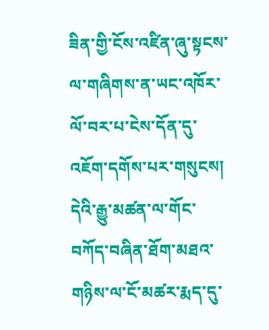ཟིན་གྱི་ངོས་འཛིན་ཞུ་སྟངས་ལ་གཞིགས་ན་ཡང་འཁོར་ལོ་བར་པ་ངེས་དོན་དུ་འཇོག་དགོས་པར་གསུངས། དེའི་རྒྱུ་མཚན་ལ་གོང་བཀོད་བཞིན་ཐོག་མཐའ་གཉིས་ལ་ངོ་མཚར་རྨད་དུ་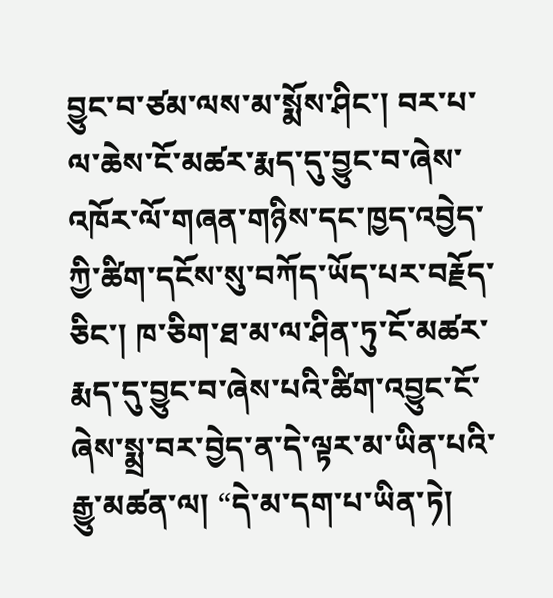བྱུང་བ་ཙམ་ལས་མ་སྨོས་ཤིང་། བར་པ་ལ་ཆེས་ངོ་མཚར་རྨད་དུ་བྱུང་བ་ཞེས་འཁོར་ལོ་གཞན་གཉིས་དང་ཁྱད་འབྱེད་ཀྱི་ཚིག་དངོས་སུ་བཀོད་ཡོད་པར་བརྗོད་ཅིང་། ཁ་ཅིག་ཐ་མ་ལ་ཤིན་ཏུ་ངོ་མཚར་རྨད་དུ་བྱུང་བ་ཞེས་པའི་ཚིག་འབྱུང་ངོ་ཞེས་སྨྲ་བར་བྱེད་ན་དེ་ལྟར་མ་ཡིན་པའི་རྒྱུ་མཚན་ལ། “དེ་མ་དག་པ་ཡིན་ཏེ།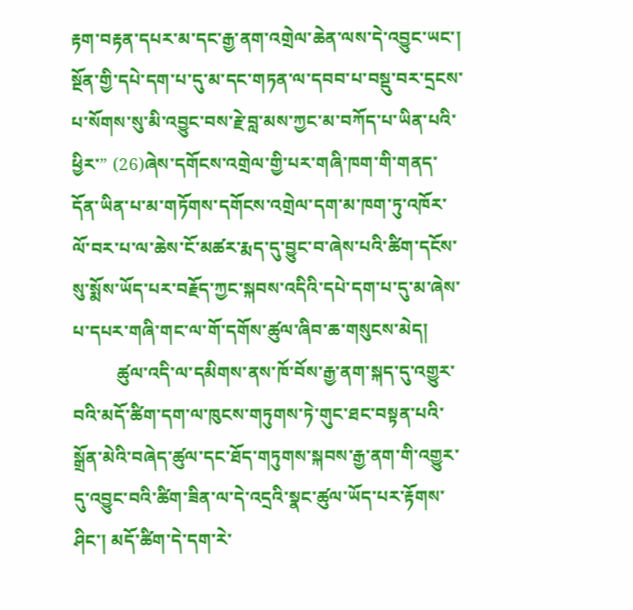རྟག་བརྟན་དཔར་མ་དང་རྒྱ་ནག་འགྲེལ་ཆེན་ལས་དེ་འབྱུང་ཡང་། སྔོན་གྱི་དཔེ་དག་པ་དུ་མ་དང་གཏན་ལ་དབབ་པ་བསྡུ་བར་དྲངས་པ་སོགས་སུ་མི་འབྱུང་བས་རྗེ་བླ་མས་ཀྱང་མ་བཀོད་པ་ཡིན་པའི་ཕྱིར་” (26)ཞེས་དགོངས་འགྲེལ་གྱི་པར་གཞི་ཁག་གི་གནད་དོན་ཡིན་པ་མ་གཏོགས་དགོངས་འགྲེལ་དག་མ་ཁག་ཏུ་འཁོར་ལོ་བར་པ་ལ་ཆེས་ངོ་མཚར་རྨད་དུ་བྱུང་བ་ཞེས་པའི་ཚིག་དངོས་སུ་སྨོས་ཡོད་པར་བརྗོད་ཀྱང་སྐབས་འདིའི་དཔེ་དག་པ་དུ་མ་ཞེས་པ་དཔར་གཞི་གང་ལ་གོ་དགོས་ཚུལ་ཞིབ་ཆ་གསུངས་མེད།
          ཚུལ་འདི་ལ་དམིགས་ནས་ཁོ་བོས་རྒྱ་ནག་སྐད་དུ་འགྱུར་བའི་མདོ་ཚིག་དག་ལ་ཁུངས་གཏུགས་ཏེ་གུང་ཐང་བསྟན་པའི་སྒྲོན་མེའི་བཞེད་ཚུལ་དང་ཐོད་གཏུགས་སྐབས་རྒྱ་ནག་གི་འགྱུར་དུ་འབྱུང་བའི་ཚིག་ཟིན་ལ་དེ་འདྲའི་སྣང་ཚུལ་ཡོད་པར་རྟོགས་ཤིང་། མདོ་ཚིག་དེ་དག་རེ་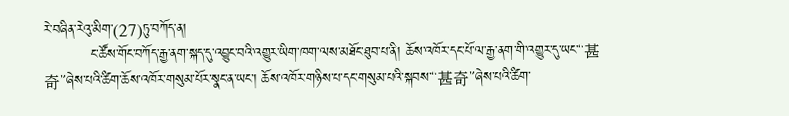རེ་བཞིན་རེའུ་མིག་(27)ཏུ་བཀོད་ན།
          ང་ཚོས་གོང་བཀོད་རྒྱ་ནག་སྐད་དུ་འབྱུང་བའི་འགྱུར་ཡིག་ཁག་ལས་མཐོང་ཐུབ་པ་ནི། ཆོས་འཁོར་དང་པོ་ལ་རྒྱ་ནག་གི་འགྱུར་དུ་ཡང་“甚奇”ཞེས་པའི་ཚིག་ཆོས་འཁོར་གསུམ་པོར་སྣང་ན་ཡང་། ཆོས་འཁོར་གཉིས་པ་དང་གསུམ་པའི་སྐབས་“甚奇”ཞེས་པའི་ཚིག་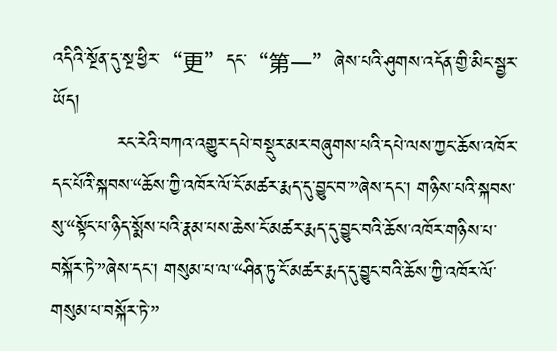འདིའི་སྔོན་དུ་སྔ་ཕྱིར་“更”དང་“第一”ཞེས་པའི་ཤུགས་འདོན་གྱི་མིང་སྦྱར་ཡོད།
          རང་རེའི་བཀའ་འགྱུར་དཔེ་བསྡུར་མར་བཞུགས་པའི་དཔེ་ལས་ཀྱང་ཆོས་འཁོར་དང་པོའི་སྐབས་“ཆོས་ཀྱི་འཁོར་ལོ་ངོ་མཚར་རྨད་དུ་བྱུང་བ་”ཞེས་དང་། གཉིས་པའི་སྐབས་སུ་“སྟོང་པ་ཉིད་སྨོས་པའི་རྣམ་པས་ཆེས་ངོ་མཚར་རྨད་དུ་བྱུང་བའི་ཆོས་འཁོར་གཉིས་པ་བསྐོར་ཏེ་”ཞེས་དང་། གསུམ་པ་ལ་“ཤིན་ཏུ་ངོ་མཚར་རྨད་དུ་བྱུང་བའི་ཆོས་ཀྱི་འཁོར་ལོ་གསུམ་པ་བསྐོར་ཏེ་”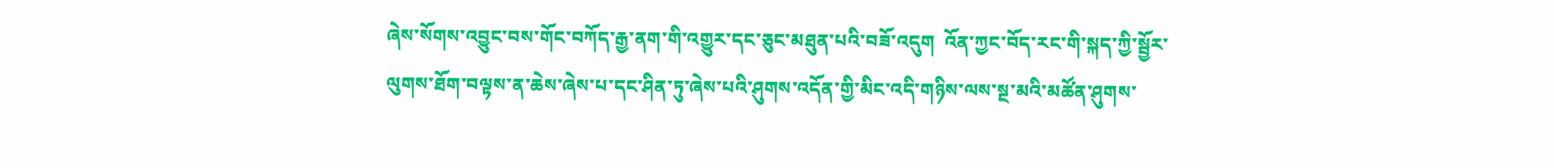ཞེས་སོགས་འབྱུང་བས་གོང་བཀོད་རྒྱ་ནག་གི་འགྱུར་དང་ཅུང་མཐུན་པའི་བཟོ་འདུག  འོན་ཀྱང་བོད་རང་གི་སྐད་ཀྱི་སྦྱོར་ལུགས་ཐོག་བལྟས་ན་ཆེས་ཞེས་པ་དང་ཤིན་ཏུ་ཞེས་པའི་ཤུགས་འདོན་གྱི་མིང་འདི་གཉིས་ལས་སྔ་མའི་མཚོན་ཤུགས་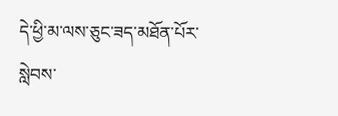དེ་ཕྱི་མ་ལས་ཅུང་ཟད་མཐོན་པོར་སླེབས་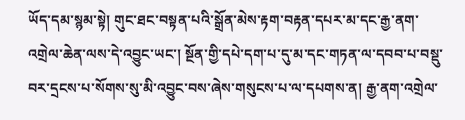ཡོད་དམ་སྙམ་སྟེ། གུང་ཐང་བསྟན་པའི་སྒྲོན་མེས་རྟག་བརྟན་དཔར་མ་དང་རྒྱ་ནག་འགྲེལ་ཆེན་ལས་དེ་འབྱུང་ཡང་། སྔོན་གྱི་དཔེ་དག་པ་དུ་མ་དང་གཏན་ལ་དབབ་པ་བསྡུ་བར་དྲངས་པ་སོགས་སུ་མི་འབྱུང་བས་ཞེས་གསུངས་པ་ལ་དཔགས་ན། རྒྱ་ནག་འགྲེལ་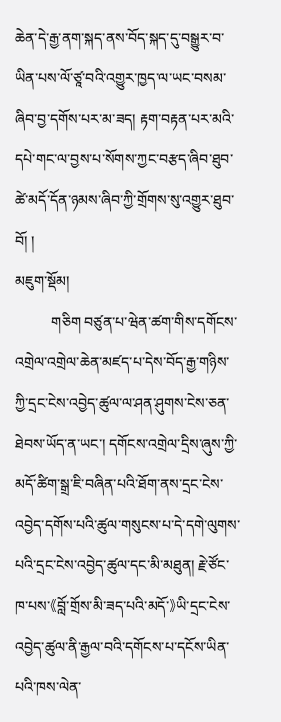ཆེན་དེ་རྒྱ་ནག་སྐད་ནས་བོད་སྐད་དུ་བསྒྱུར་བ་ཡིན་པས་ལོ་ཙཱ་བའི་འགྱུར་ཁྱད་ལ་ཡང་བསམ་ཞིབ་བྱ་དགོས་པར་མ་ཟད། རྟག་བརྟན་པར་མའི་དཔེ་གང་ལ་བྱས་པ་སོགས་ཀྱང་བརྩད་ཞིབ་ཐུབ་ཚེ་མདོ་དོན་ཉམས་ཞིབ་ཀྱི་གྲོགས་སུ་འགྱུར་ཐུབ་བོ། །
མཇུག་སྡོམ།
          གཅིག བཙུན་པ་ཝེན་ཚག་གིས་དགོངས་འགྲེལ་འགྲེལ་ཆེན་མཛད་པ་དེས་བོད་རྒྱ་གཉིས་ཀྱི་དྲང་ངེས་འབྱེད་ཚུལ་ལ་ཤན་ཤུགས་ངེས་ཅན་ཐེབས་ཡོད་ན་ཡང་། དགོངས་འགྲེལ་དྲིས་ཞུས་ཀྱི་མདོ་ཚིག་སྒྲ་ཇི་བཞིན་པའི་ཐོག་ནས་དྲང་ངེས་འབྱེད་དགོས་པའི་ཚུལ་གསུངས་པ་དེ་དགེ་ལུགས་པའི་དྲང་ངེས་འབྱེད་ཚུལ་དང་མི་མཐུན། རྗེ་ཙོང་ཁ་པས་《བློ་གྲོས་མི་ཟད་པའི་མདོ་》ཡི་དྲང་ངེས་འབྱེད་ཚུལ་ནི་རྒྱལ་བའི་དགོངས་པ་དངོས་ཡིན་པའི་ཁས་ལེན་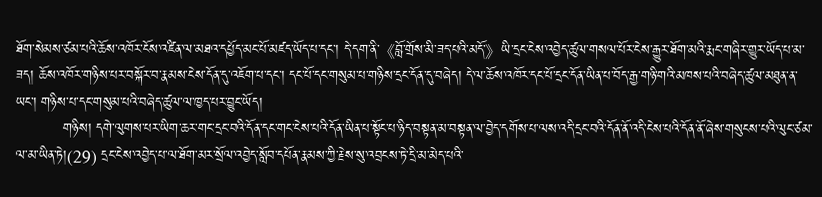ཐོག་སེམས་ཙམ་པའི་ཆོས་འཁོར་ངོས་འཛིན་ལ་མཐའ་དཔྱོད་མང་པོ་མཛད་ཡོད་པ་དང་། དེ་དག་ནི་《བློ་གྲོས་མི་ཟད་པའི་མདོ་》ཡི་དྲང་ངེས་འབྱེད་ཚུལ་གསལ་པོར་ངེས་རྒྱུར་ཐོག་མའི་རྨང་གཞིར་གྱུར་ཡོད་པ་མ་ཟད། ཆོས་འཁོར་གཉིས་པར་བསྐོར་བ་རྣམས་ངེས་དོན་དུ་འཇོག་པ་དང་། དང་པོ་དང་གསུམ་པ་གཉིས་དྲང་དོན་དུ་བཞེད། དེ་ལ་ཆོས་འཁོར་དང་པོ་དྲང་དོན་ཡིན་པ་བོད་རྒྱ་གཉི་གའི་མཁས་པའི་བཞེད་ཚུལ་མཐུན་ན་ཡང་། གཉིས་པ་དང་གསུམ་པའི་བཞེད་ཚུལ་ལ་ཁྱད་པར་བྱུང་ཡོད།
          གཉིས། དགེ་ལུགས་པར་ཡིག་ཆར་གང་དྲང་བའི་དོན་དང་གང་ངེས་པའི་དོན་ཡིན་པ་སྟོང་པ་ཉིད་བསྟན་མ་བསྟན་ལ་བྱེད་དགོས་པ་ལས་འདི་དྲང་བའི་དོན་ནོ་འདི་ངེས་པའི་དོན་ནོ་ཞེས་གསུངས་པའི་ལུང་ཙམ་ལ་མ་ཡིན་ཏེ།(29) དྲང་ངེས་འབྱེད་པ་ལ་ཐོག་མར་སྲོལ་འབྱེད་སློབ་དཔོན་རྣམས་ཀྱི་རྗེས་སུ་འབྲངས་ཏེ་དྲི་མ་མེད་པའི་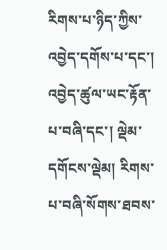རིགས་པ་ཉིད་ཀྱིས་འབྱེད་དགོས་པ་དང་། འབྱེད་ཚུལ་ཡང་རྟོན་པ་བཞི་དང་། ལྡེམ་དགོངས་ལྡེམ། རིགས་པ་བཞི་སོགས་ཐབས་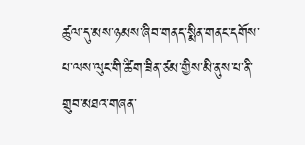ཚུལ་དུ་མས་ཉམས་ཞིབ་གནད་སྨིན་གནང་དགོས་པ་ལས་ལུང་གི་ཚིག་ཟིན་ཙམ་གྱིས་མི་ནུས་པ་ནི་གྲུབ་མཐའ་གཞན་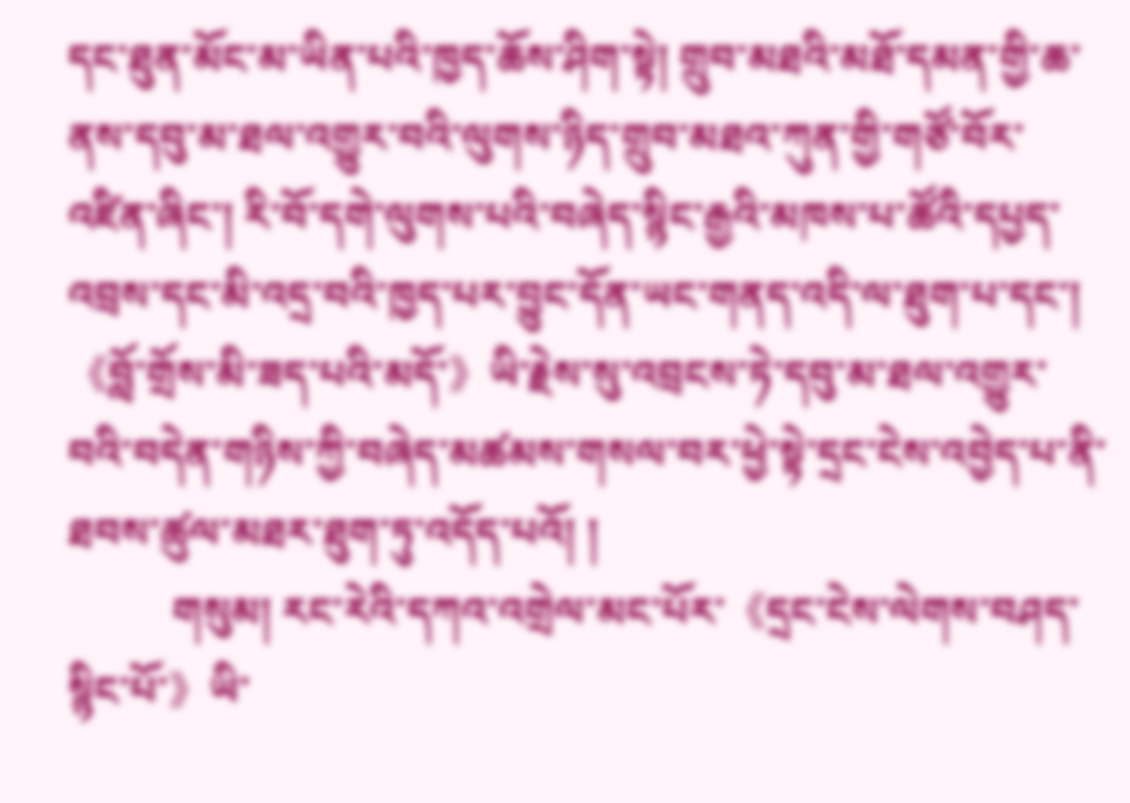དང་ཐུན་མོང་མ་ཡིན་པའི་ཁྱད་ཆོས་ཤིག་སྟེ། གྲུབ་མཐའི་མཐོ་དམན་གྱི་ཆ་ནས་དབུ་མ་ཐལ་འགྱུར་བའི་ལུགས་ཉིད་གྲུབ་མཐའ་ཀུན་གྱི་གཙོ་བོར་འཛིན་ཞིང་། རི་བོ་དགེ་ལུགས་པའི་བཞེད་སྙིང་རྒྱའི་མཁས་པ་ཚོའི་དཔྱད་འབྲས་དང་མི་འདྲ་བའི་ཁྱད་པར་བྱུང་དོན་ཡང་གནད་འདི་ལ་ཐུག་པ་དང་། 《བློ་གྲོས་མི་ཟད་པའི་མདོ་》ཡི་རྗེས་སུ་འབྲངས་ཏེ་དབུ་མ་ཐལ་འགྱུར་བའི་བདེན་གཉིས་ཀྱི་བཞེད་མཚམས་གསལ་བར་ཕྱེ་སྟེ་དྲང་ངེས་འབྱེད་པ་ནི་ཐབས་ཚུལ་མཐར་ཐུག་ཏུ་འདོད་པའོ། །
          གསུམ། རང་རེའི་དཀའ་འགྲེལ་མང་པོར་《དྲང་ངེས་ལེགས་བཤད་སྙིང་པོ་》ཡི་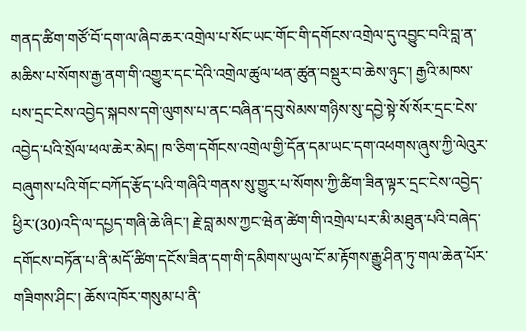གནད་ཚིག་གཙོ་བོ་དག་ལ་ཞིབ་ཆར་འགྲེལ་པ་སོང་ཡང་གོང་གི་དགོངས་འགྲེལ་དུ་འབྱུང་བའི་བླ་ན་མཆིས་པ་སོགས་རྒྱ་ནག་གི་འགྱུར་དང་དེའི་འགྲེལ་ཚུལ་ཕན་ཚུན་བསྡུར་བ་ཆེས་ཉུང་། རྒྱའི་མཁས་པས་དྲང་ངེས་འབྱེད་སྐབས་དགེ་ལུགས་པ་ནང་བཞིན་དབུ་སེམས་གཉིས་སུ་དབྱེ་སྟེ་སོ་སོར་དྲང་ངེས་འབྱེད་པའི་སྲོལ་ཕལ་ཆེར་མེད། ཁ་ཅིག་དགོངས་འགྲེལ་གྱི་དོན་དམ་ཡང་དག་འཕགས་ཞུས་ཀྱི་ལེའུར་བཞུགས་པའི་གོང་བཀོད་རྩོད་པའི་གཞིའི་གནས་སུ་གྱུར་པ་སོགས་ཀྱི་ཚིག་ཟིན་ལྟར་དྲང་ངེས་འབྱེད་ཕྱིར་(30)འདི་ལ་དཔྱད་གཞི་ཆེ་ཞིང་། རྗེ་བླ་མས་ཀྱང་ཝེན་ཚེག་གི་འགྲེལ་པར་མི་མཐུན་པའི་བཞེད་དགོངས་བཏོན་པ་ནི་མདོ་ཚིག་དངོས་ཟིན་དག་གི་དམིགས་ཡུལ་ངོ་མ་རྟོགས་རྒྱུ་ཤིན་ཏུ་གལ་ཆེན་པོར་གཟིགས་ཤིང་། ཆོས་འཁོར་གསུམ་པ་ནི་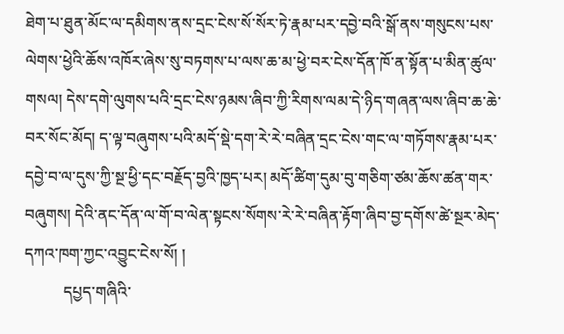ཐེག་པ་ཐུན་མོང་ལ་དམིགས་ནས་དྲང་ངེས་སོ་སོར་ཏེ་རྣམ་པར་དབྱེ་བའི་སྒོ་ནས་གསུངས་པས་ལེགས་ཕྱེའི་ཆོས་འཁོར་ཞེས་སུ་བཏགས་པ་ལས་ཆ་མ་ཕྱེ་བར་ངེས་དོན་ཁོ་ན་སྟོན་པ་མིན་ཚུལ་གསལ། དེས་དགེ་ལུགས་པའི་དྲང་ངེས་ཉམས་ཞིབ་ཀྱི་རིགས་ལམ་དེ་ཉིད་གཞན་ལས་ཞིབ་ཆ་ཆེ་བར་སོང་མོད། ད་ལྟ་བཞུགས་པའི་མདོ་སྡེ་དག་རེ་རེ་བཞིན་དྲང་ངེས་གང་ལ་གཏོགས་རྣམ་པར་དབྱེ་བ་ལ་དུས་ཀྱི་སྔ་ཕྱི་དང་བརྗོད་བྱའི་ཁྱད་པར། མདོ་ཚིག་དུམ་བུ་གཅིག་ཙམ་ཆོས་ཚན་གར་བཞུགས། དེའི་ནང་དོན་ལ་གོ་བ་ལེན་སྟངས་སོགས་རེ་རེ་བཞིན་རྟོག་ཞིབ་བྱ་དགོས་ཚེ་སྔར་མེད་དཀའ་ཁག་ཀྱང་འབྱུང་ངེས་སོ། །
          དཔྱད་གཞིའི་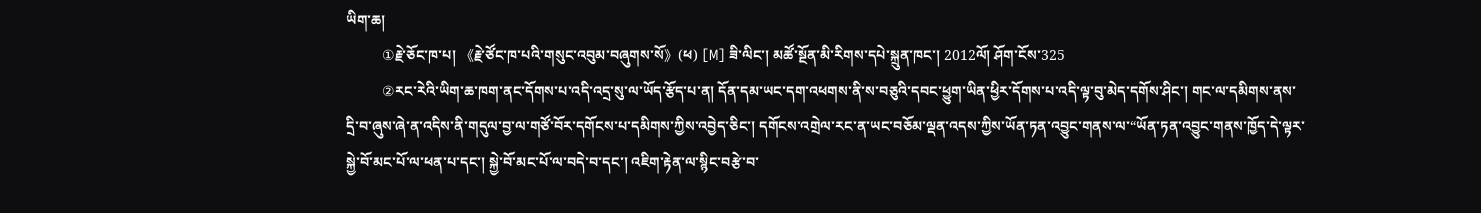ཡིག་ཆ།
          ①རྗེ་ཅོང་ཁ་པ། 《རྗེ་ཙོང་ཁ་པའི་གསུང་འབུམ་བཞུགས་སོ》(ཕ) [M] ཟི་ལིང་། མཚོ་སྔོན་མི་རིགས་དཔེ་སྐྲུན་ཁང་། 2012ལོ། ཤོག་ངོས་325
          ②རང་རེའི་ཡིག་ཆ་ཁག་ནང་དོགས་པ་འདི་འདྲ་སུ་ལ་ཡོད་རྩོད་པ་ན། དོན་དམ་ཡང་དག་འཕགས་ནི་ས་བཅུའི་དབང་ཕྱུག་ཡིན་ཕྱིར་དོགས་པ་འདི་ལྟ་བུ་མེད་དགོས་ཤིང་། གང་ལ་དམིགས་ནས་དྲི་བ་ཞུས་ཞེ་ན་འདིས་ནི་གདུལ་བྱ་ལ་གཙོ་བོར་དགོངས་པ་དམིགས་ཀྱིས་འབྱེད་ཅིང་། དགོངས་འགྲེལ་རང་ན་ཡང་བཅོམ་ལྡན་འདས་ཀྱིས་ཡོན་ཏན་འབྱུང་གནས་ལ་“ཡོན་ཏན་འབྱུང་གནས་ཁྱོད་དེ་ལྟར་སྐྱེ་བོ་མང་པོ་ལ་ཕན་པ་དང་། སྐྱེ་བོ་མང་པོ་ལ་བདེ་བ་དང་། འཇིག་རྟེན་ལ་སྙིང་བརྩེ་བ་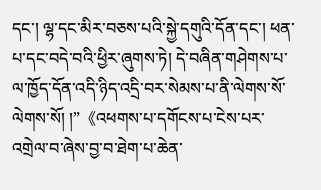དང་། ལྷ་དང་མིར་བཅས་པའི་སྐྱེ་དགུའི་དོན་དང་། ཕན་པ་དང་བདེ་བའི་ཕྱིར་ཞུགས་ཏེ། དེ་བཞིན་གཤེགས་པ་ལ་ཁྱོད་དོན་འདི་ཉིད་འདྲི་བར་སེམས་པ་ནི་ལེགས་སོ་ལེགས་སོ། །”《འཕགས་པ་དགོངས་པ་ངེས་པར་འགྲེལ་བ་ཞེས་བྱ་བ་ཐེག་པ་ཆེན་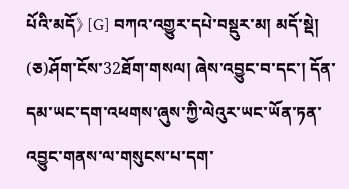པོའི་མདོ》 [G] བཀའ་འགྱུར་དཔེ་བསྡུར་མ། མདོ་སྡེ། (ཅ)ཤོག་ངོས་32ཐོག་གསལ། ཞེས་འབྱུང་བ་དང་། དོན་དམ་ཡང་དག་འཕགས་ཞུས་ཀྱི་ལེའུར་ཡང་ཡོན་ཏན་འབྱུང་གནས་ལ་གསུངས་པ་དག་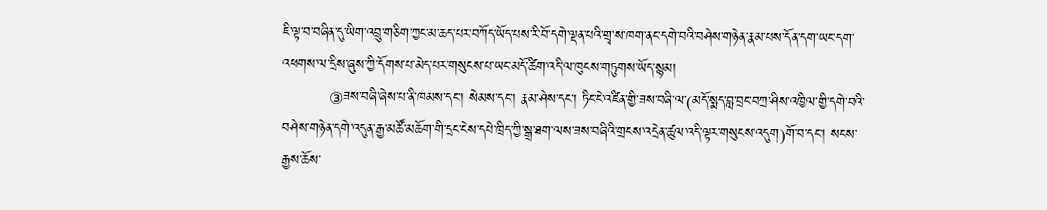ཇི་ལྟ་བ་བཞིན་དུ་ཡིག་འབྲུ་གཅིག་ཀྱང་མ་ཆད་པར་བཀོད་ཡོད་པས་རི་བོ་དགེ་ལྡན་པའི་གྲྭ་ས་ཁག་ནང་དགེ་བའི་བཤེས་གཉེན་རྣམ་པས་དོན་དག་ཡང་དག་འཕགས་ལ་དྲིས་ཞུས་ཀྱི་དོགས་པ་མེད་པར་གསུངས་པ་ཡང་མདོ་ཚིག་འདི་ལ་ཁུངས་གཏུགས་ཡོད་སྙམ།
          ③ཟས་བཞི་ཞེས་པ་ནི་ཁམས་དང་། སེམས་དང་། རྣམ་ཤེས་དང་། ཏིང་ངེ་འཛིན་གྱི་ཟས་བཞི་ལ་(མདོ་སྨད་བླ་བྲང་བཀྲ་ཤིས་འཁྱིལ་གྱི་དགེ་བའི་བཤེས་གཉེན་དགེ་འདུན་རྒྱ་མཚོ་མཆོག་གི་དྲང་ངེས་དཔེ་ཁྲིད་ཀྱི་སྒྲ་ཐག་ལས་ཟས་བཞིའི་གྲངས་འདྲེན་ཚུལ་འདི་ལྟར་གསུངས་འདུག)གོ་བ་དང་། སངས་རྒྱས་ཆོས་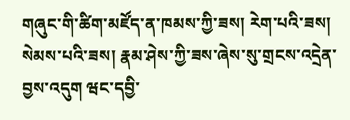གཞུང་གི་ཚིག་མཛོད་ན་ཁམས་ཀྱི་ཟས། རེག་པའི་ཟས། སེམས་པའི་ཟས། རྣམ་ཤེས་ཀྱི་ཟས་ཞེས་སུ་གྲངས་འདྲེན་བྱས་འདུག ཝང་དབྱི་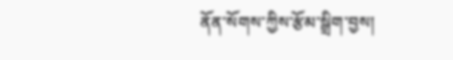ནོན་སོགས་ཀྱིས་རྩོམ་སྒྲིག་བྱས།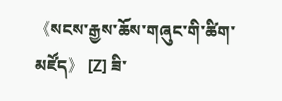《སངས་རྒྱས་ཆོས་གཞུང་གི་ཚིག་མཛོད》 [Z] ཟི་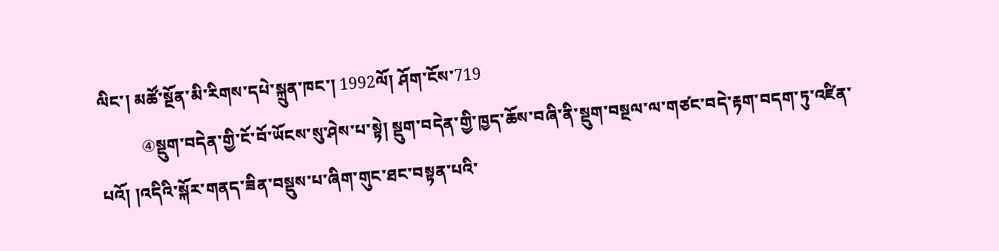ལིང་། མཚོ་སྔོན་མི་རིགས་དཔེ་སྐྲུན་ཁང་། 1992ལོ། ཤོག་ངོས་719
          ④སྡུག་བདེན་གྱི་ངོ་བོ་ཡོངས་སུ་ཤེས་པ་སྟེ། སྡུག་བདེན་གྱི་ཁྱད་ཆོས་བཞི་ནི་སྡུག་བསྔལ་ལ་གཙང་བདེ་རྟག་བདག་ཏུ་འཛིན་པའོ། །འདིའི་སྐོར་གནད་ཟིན་བསྡུས་པ་ཞིག་གུང་ཐང་བསྟན་པའི་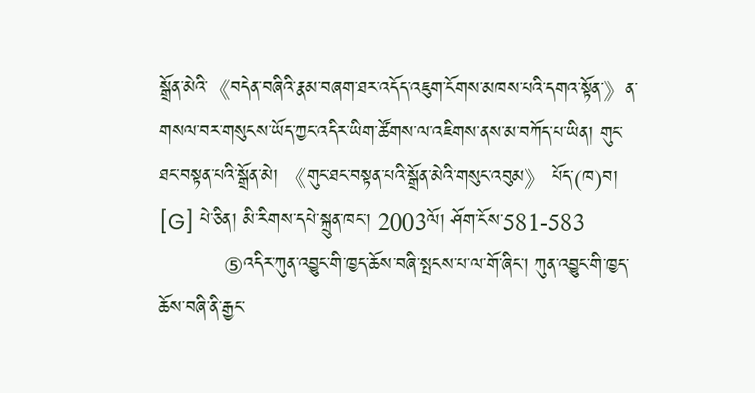སྒྲོན་མེའི་《བདེན་བཞིའི་རྣམ་བཞག་ཐར་འདོད་འཇུག་ངོགས་མཁས་པའི་དགའ་སྟོན་》ན་གསལ་བར་གསུངས་ཡོད་ཀྱང་འདིར་ཡིག་ཚོགས་ལ་འཇིགས་ནས་མ་བཀོད་པ་ཡིན། གུང་ཐང་བསྟན་པའི་སྒྲོན་མེ། 《གུང་ཐང་བསྟན་པའི་སྒྲོན་མེའི་གསུང་འབུམ》 པོད་(ཁ)བ། [G] པེ་ཅིན། མི་རིགས་དཔེ་སྐྲུན་ཁང་། 2003ལོ། ཤོག་ངོས་581-583
          ⑤འདིར་ཀུན་འབྱུང་གི་ཁྱད་ཆོས་བཞི་སྤངས་པ་ལ་གོ་ཞིང་། ཀུན་འབྱུང་གི་ཁྱད་ཆོས་བཞི་ནི་རྒྱང་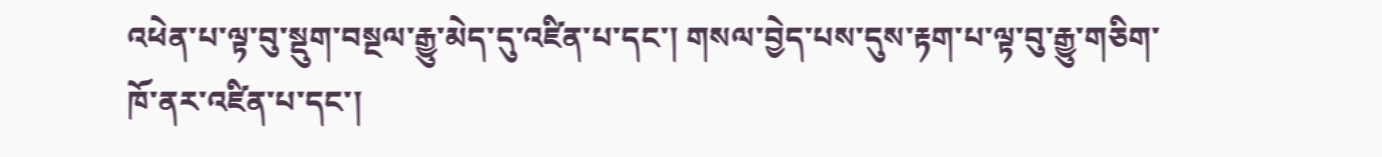འཕེན་པ་ལྟ་བུ་སྡུག་བསྔལ་རྒྱུ་མེད་དུ་འཛིན་པ་དང་། གསལ་བྱེད་པས་དུས་རྟག་པ་ལྟ་བུ་རྒྱུ་གཅིག་ཁོ་ནར་འཛིན་པ་དང་།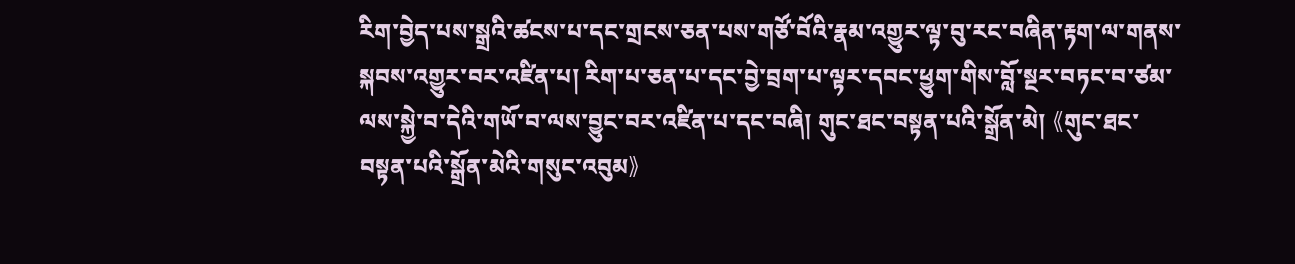རིག་བྱེད་པས་སྒྲའི་ཚངས་པ་དང་གྲངས་ཅན་པས་གཙོ་བོའི་རྣམ་འགྱུར་ལྟ་བུ་རང་བཞིན་རྟག་ལ་གནས་སྐབས་འགྱུར་བར་འཛིན་པ། རིག་པ་ཅན་པ་དང་བྱེ་བྲག་པ་ལྟར་དབང་ཕྱུག་གིས་བློ་སྔར་བཏང་བ་ཙམ་ལས་སྐྱེ་བ་དེའི་གཡོ་བ་ལས་བྱུང་བར་འཛིན་པ་དང་བཞི། གུང་ཐང་བསྟན་པའི་སྒྲོན་མེ། 《གུང་ཐང་བསྟན་པའི་སྒྲོན་མེའི་གསུང་འབུམ》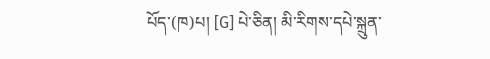པོད་(ཁ)པ། [G] པེ་ཅིན། མི་རིགས་དཔེ་སྐྲུན་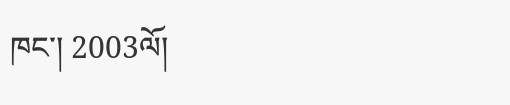ཁང་། 2003ལོ།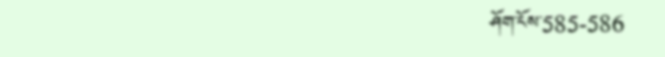ཤོག་ངོས་585-586